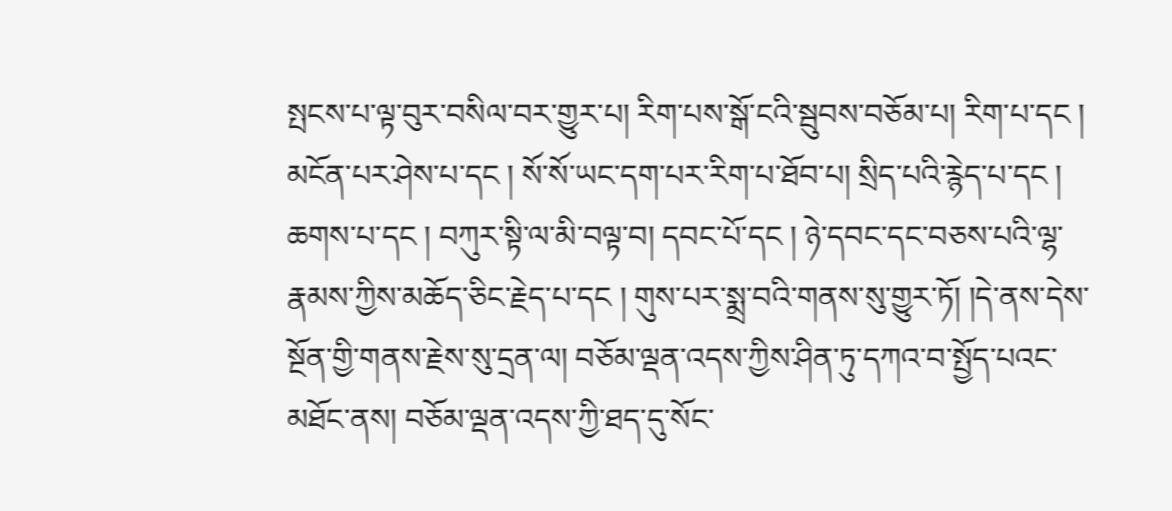སྤངས་པ་ལྟ་བུར་བསིལ་བར་གྱུར་པ། རིག་པས་སྒོ་ངའི་སྦུབས་བཅོམ་པ། རིག་པ་དང ། མངོན་པར་ཤེས་པ་དང ། སོ་སོ་ཡང་དག་པར་རིག་པ་ཐོབ་པ། སྲིད་པའི་རྙེད་པ་དང ། ཆགས་པ་དང ། བཀུར་སྟི་ལ་མི་བལྟ་བ། དབང་པོ་དང ། ཉེ་དབང་དང་བཅས་པའི་ལྷ་རྣམས་ཀྱིས་མཆོད་ཅིང་རྗེད་པ་དང ། གུས་པར་སྨྲ་བའི་གནས་སུ་གྱུར་ཏོ། །དེ་ནས་དེས་སྔོན་གྱི་གནས་རྗེས་སུ་དྲན་ལ། བཅོམ་ལྡན་འདས་ཀྱིས་ཤིན་ཏུ་དཀའ་བ་སྤྱོད་པའང་མཐོང་ནས། བཅོམ་ལྡན་འདས་ཀྱི་ཐད་དུ་སོང་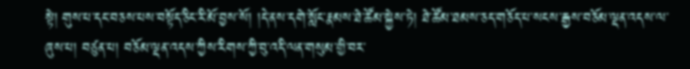སྟེ། གུས་པ་དང་བཅས་པས་བསྟོད་ཅིང་རི་མོ་བྱས་སོ། །དེ་ནས་དགེ་སློང་རྣམས་ཐེ་ཚོམ་སྐྱེས་ཏེ། ཐེ་ཚོམ་ཐམས་ཅད་གཅོད་པ་སངས་རྒྱས་བཅོམ་ལྡན་འདས་ལ་ཞུས་པ། བཙུན་པ། བཅོམ་ལྡན་འདས་ཀྱིས་རིགས་ཀྱི་བུ་འདི་ལན་གསུམ་གྱི་བར་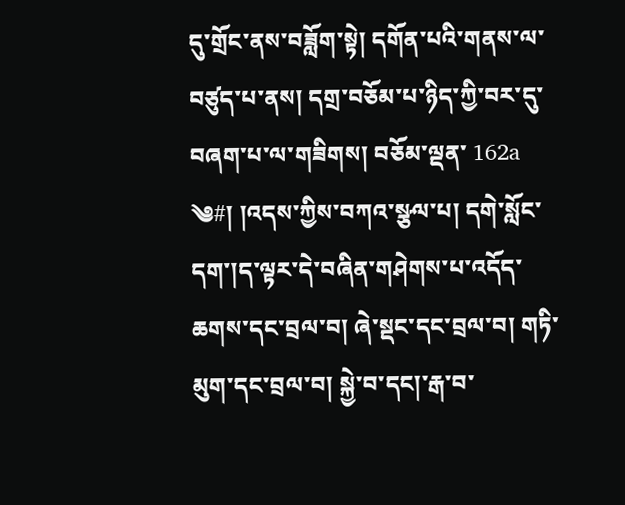དུ་གྲོང་ནས་བཟློག་སྟེ། དགོན་པའི་གནས་ལ་བཙུད་པ་ནས། དགྲ་བཅོམ་པ་ཉིད་ཀྱི་བར་དུ་བཞག་པ་ལ་གཟིགས། བཅོམ་ལྡན་ 162a ༄#། །འདས་ཀྱིས་བཀའ་སྩལ་པ། དགེ་སློང་དག་།ད་ལྟར་དེ་བཞིན་གཤེགས་པ་འདོད་ཆགས་དང་བྲལ་བ། ཞེ་སྡང་དང་བྲལ་བ། གཏི་མུག་དང་བྲལ་བ། སྐྱེ་བ་དང།་རྒ་བ་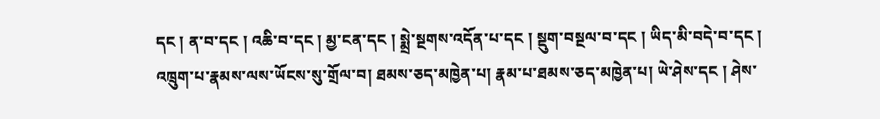དང ། ན་བ་དང ། འཆི་བ་དང ། མྱ་ངན་དང ། སྨྲེ་སྔགས་འདོན་པ་དང ། སྡུག་བསྔལ་བ་དང ། ཡིད་མི་བདེ་བ་དང ། འཁྲུག་པ་རྣམས་ལས་ཡོངས་སུ་གྲོལ་བ། ཐམས་ཅད་མཁྱེན་པ། རྣམ་པ་ཐམས་ཅད་མཁྱེན་པ། ཡེ་ཤེས་དང ། ཤེས་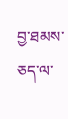བྱ་ཐམས་ཅད་ལ་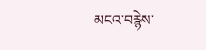མངའ་བརྙེས་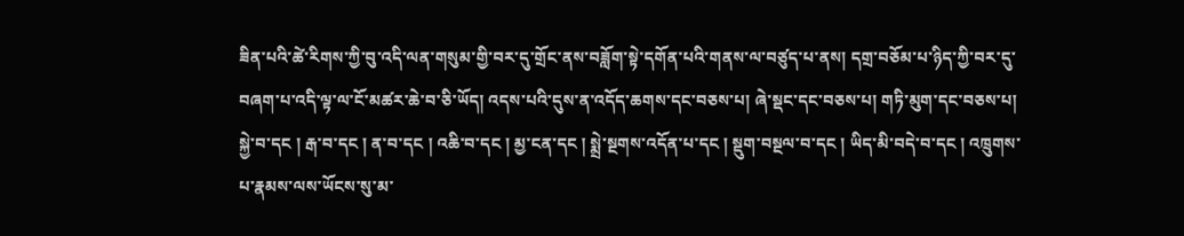ཟིན་པའི་ཚེ་རིགས་ཀྱི་བུ་འདི་ལན་གསུམ་གྱི་བར་དུ་གྲོང་ནས་བཟློག་སྟེ་དགོན་པའི་གནས་ལ་བཙུད་པ་ནས། དགྲ་བཅོམ་པ་ཉིད་ཀྱི་བར་དུ་བཞག་པ་འདི་ལྟ་ལ་ངོ་མཚར་ཆེ་བ་ཅི་ཡོད། འདས་པའི་དུས་ན་འདོད་ཆགས་དང་བཅས་པ། ཞེ་སྡང་དང་བཅས་པ། གཏི་མུག་དང་བཅས་པ། སྐྱེ་བ་དང ། རྒ་བ་དང ། ན་བ་དང ། འཆི་བ་དང ། མྱ་ངན་དང ། སྨྲེ་སྔགས་འདོན་པ་དང ། སྡུག་བསྔལ་བ་དང ། ཡིད་མི་བདེ་བ་དང ། འཁྲུགས་པ་རྣམས་ལས་ཡོངས་སུ་མ་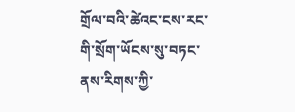གྲོལ་བའི་ཚེའང་ངས་རང་གི་སྲོག་ཡོངས་སུ་བཏང་ནས་རིགས་ཀྱི་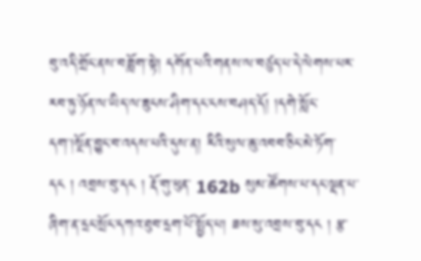བུ་འདི་གྲོང་ནས་བཟློག་སྟེ། དགོན་པའི་གནས་ལ་བཙུད་པ་དེ་ལེགས་པར་རབ་ཏུ་ཉོན་ལ་ཡིད་ལ་ཟུངས་ཤིག་དང་ངས་བཤད་དོ། །དགེ་སློང་དག་།སྔོན་བྱུང་བ་འདས་པའི་དུས་ན། རིའི་སུལ་ཆུ་འབབ་ཅིང་མེ་ཏོག་དང ། འབྲས་བུ་དང ། རྡོ་གུ་ཕུན་ 162b སུམ་ཚོགས་པ་དང་ལྡན་པ་ཞིག་ན་དྲང་སྲོང་དཀའ་ཐུབ་དྲག་པོ་སྤྱོད་པ། ཟས་སུ་འབྲས་བུ་དང ། རྩ་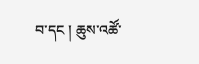བ་དང ། ཆུས་འཚོ་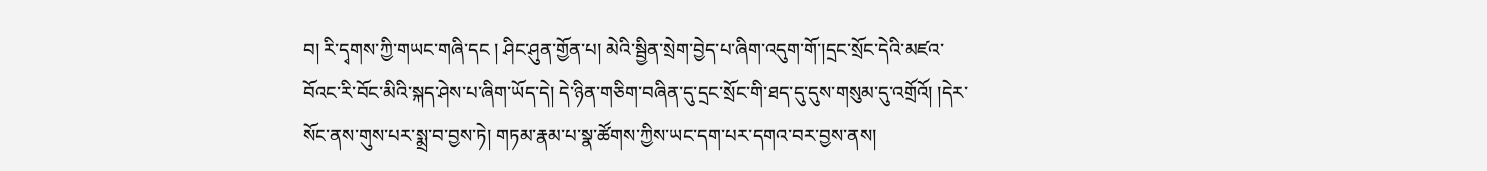བ། རི་དྭགས་ཀྱི་གཡང་གཞི་དང ། ཤིང་ཤུན་གྱོན་པ། མེའི་སྦྱིན་སྲེག་བྱེད་པ་ཞིག་འདུག་གོ་།དྲང་སྲོང་དེའི་མཛའ་བོའང་རི་བོང་མིའི་སྐད་ཤེས་པ་ཞིག་ཡོད་དེ། དེ་ཉིན་གཅིག་བཞིན་དུ་དྲང་སྲོང་གི་ཐད་དུ་དུས་གསུམ་དུ་འགྲོའོ། །དེར་སོང་ནས་གུས་པར་སྨྲ་བ་བྱས་ཏེ། གཏམ་རྣམ་པ་སྣ་ཚོགས་ཀྱིས་ཡང་དག་པར་དགའ་བར་བྱས་ནས།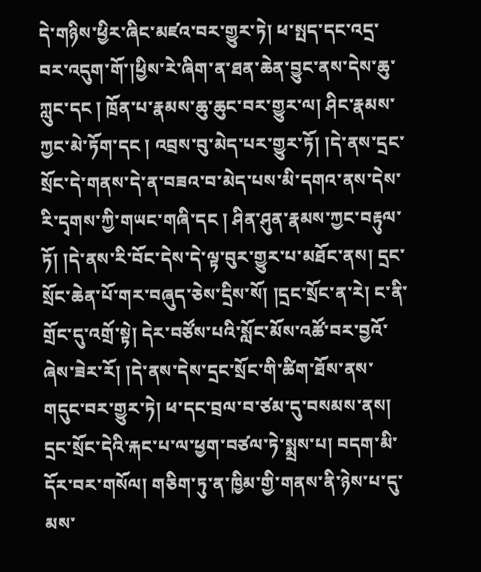དེ་གཉིས་ཕྱིར་ཞིང་མཛའ་བར་གྱུར་ཏེ། ཕ་སྤད་དང་འདྲ་བར་འདུག་གོ་།ཕྱིས་རེ་ཞིག་ན་ཐན་ཆེན་བྱུང་ནས་དེས་ཆུ་ཀླུང་དང ། ཁྲོན་པ་རྣམས་ཆུ་ཆུང་བར་གྱུར་ལ། ཤིང་རྣམས་ཀྱང་མེ་ཏོག་དང ། འབྲས་བུ་མེད་པར་གྱུར་ཏོ། །དེ་ནས་དྲང་སྲོང་དེ་གནས་དེ་ན་བཟའ་བ་མེད་པས་མི་དགའ་ནས་དེས་རི་དྭགས་ཀྱི་གཡང་གཞི་དང ། ཤིན་ཤུན་རྣམས་ཀྱང་བརྟུལ་ཏོ། །དེ་ནས་རི་བོང་དེས་དེ་ལྟ་བུར་གྱུར་པ་མཐོང་ནས། དྲང་སྲོང་ཆེན་པོ་གར་བཞུད་ཅེས་དྲིས་སོ། །དྲང་སྲོང་ན་རེ། ང་ནི་གྲོང་དུ་འགྲོ་སྟེ། དེར་བཙོས་པའི་སློང་མོས་འཚོ་བར་བྱའོ་ཞེས་ཟེར་རོ། །དེ་ནས་དེས་དྲང་སྲོང་གི་ཚིག་ཐོས་ནས་གདུང་བར་གྱུར་ཏེ། ཕ་དང་བྲལ་བ་ཙམ་དུ་བསམས་ནས། དྲང་སྲོང་དེའི་རྐང་པ་ལ་ཕྱག་བཙལ་ཏེ་སྨྲས་པ། བདག་མི་དོར་བར་གསོལ། གཅིག་ཏུ་ན་ཁྱིམ་གྱི་གནས་ནི་ཉེས་པ་དུ་མས་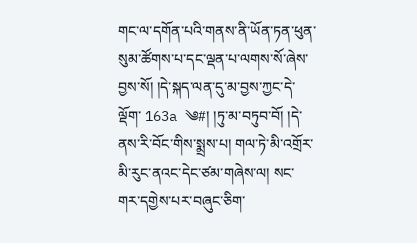གང་ལ་དགོན་པའི་གནས་ནི་ཡོན་ཏན་ཕུན་སུམ་ཚོགས་པ་དང་ལྡན་པ་ལགས་སོ་ཞེས་བྱས་སོ། །དེ་སྐད་ལན་དུ་མ་བྱས་ཀྱང་དེ་ལྡོག་ 163a ༄#། །ཏུ་མ་བཏུབ་བོ། །དེ་ནས་རི་བོང་གིས་སྨྲས་པ། གལ་ཏེ་མི་འགྲོར་མི་རུང་ནའང་དེང་ཙམ་གཞེས་ལ། སང་གར་དགྱེས་པར་བཞུང་ཅིག་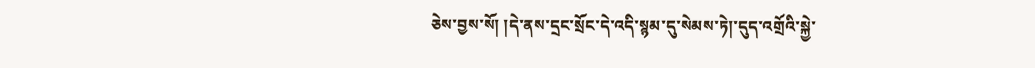ཅེས་བྱས་སོ། །དེ་ནས་དྲང་སྲོང་དེ་འདི་སྙམ་དུ་སེམས་ཏེ།་དུད་འགྲོའི་སྐྱེ་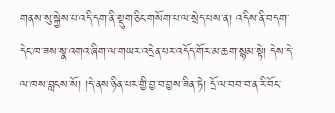གནས་སུ་སྐྱེས་པ་འདི་དག་ནི་སྡུག་ཅིང་གསོག་པ་ལ་སྲེད་པས་ན། འདིས་ནི་བདག་དེང་ཁ་ཟས་སྣ་འགའ་ཞིག་ལ་གཡར་འདྲེན་པར་འདོད་གོར་མ་ཆག་སྙམ་སྟེ། དེས་དེ་ལ་ཁས་བླངས་སོ། །དེ་ནས་ཉིན་པར་གྱི་བྱ་བ་བྱས་ཟིན་ཏེ། དྲོ་ལ་བབ་བ་ན་རི་བོང་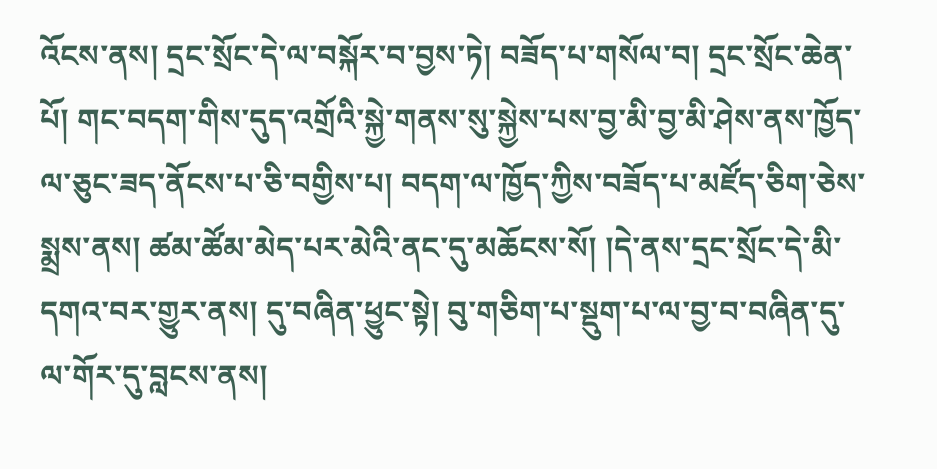འོངས་ནས། དྲང་སྲོང་དེ་ལ་བསྐོར་བ་བྱས་ཏེ། བཟོད་པ་གསོལ་བ། དྲང་སྲོང་ཆེན་པོ། གང་བདག་གིས་དུད་འགྲོའི་སྐྱེ་གནས་སུ་སྐྱེས་པས་བྱ་མི་བྱ་མི་ཤེས་ནས་ཁྱོད་ལ་ཅུང་ཟད་ནོངས་པ་ཅི་བགྱིས་པ། བདག་ལ་ཁྱོད་ཀྱིས་བཟོད་པ་མཛོད་ཅིག་ཅེས་སྨྲས་ནས། ཚམ་ཚོམ་མེད་པར་མེའི་ནང་དུ་མཆོངས་སོ། །དེ་ནས་དྲང་སྲོང་དེ་མི་དགའ་བར་གྱུར་ནས། དུ་བཞིན་ཕྱུང་སྟེ། བུ་གཅིག་པ་སྡུག་པ་ལ་བྱ་བ་བཞིན་དུ་ལ་གོར་དུ་བླངས་ནས།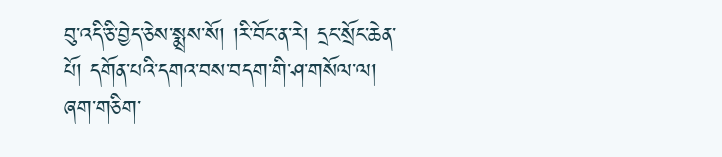བུ་འདི་ཅི་བྱེད་ཅེས་སྨྲས་སོ། །རི་བོང་ན་རེ། དྲང་སྲོང་ཆེན་པོ། དགོན་པའི་དགའ་བས་བདག་གི་ཤ་གསོལ་ལ། ཞག་གཅིག་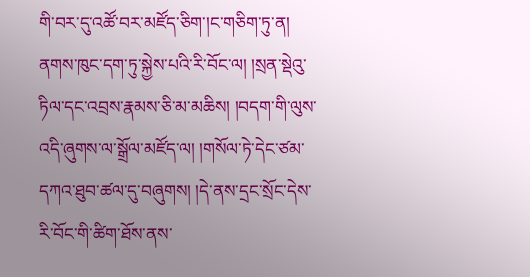གི་བར་དུ་འཚོ་བར་མཛོད་ཅིག་།ང་གཅིག་ཏུ་ན། ནགས་ཁུང་དག་ཏུ་སྐྱེས་པའི་རི་བོང་ལ། །སྲན་སྡེའུ་ཏིལ་དང་འབྲས་རྣམས་ཅི་མ་མཆིས། །བདག་གི་ལུས་འདི་ཞུགས་ལ་སྒྲོལ་མཛོད་ལ། །གསོལ་ཏེ་དེང་ཙམ་དཀའ་ཐུབ་ཚལ་དུ་བཞུགས། །དེ་ནས་དྲང་སྲོང་དེས་རི་བོང་གི་ཚིག་ཐོས་ནས་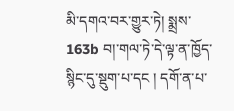མི་དགའ་བར་གྱུར་ཏེ། སྨྲས་ 163b བ།་གལ་ཏེ་དེ་ལྟ་ན་ཁྱོད་སྙིང་དུ་སྡུག་པ་དང ། དགོ་ན་པ་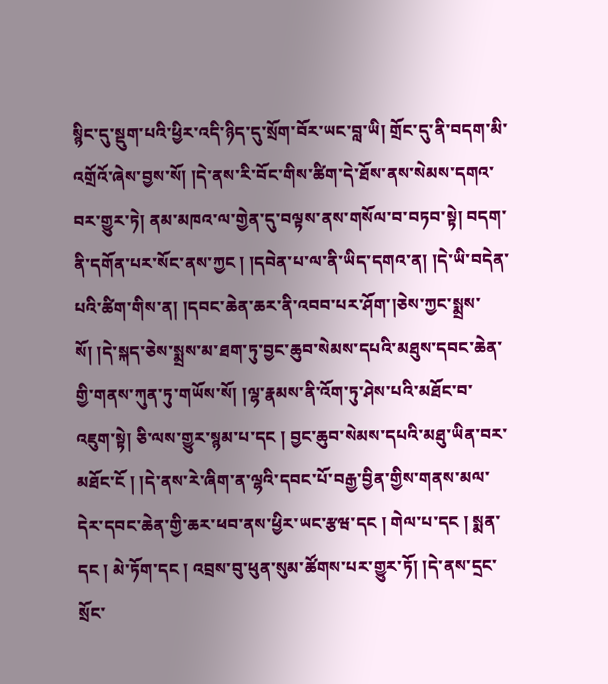སྙིང་དུ་སྡུག་པའི་ཕྱིར་འདི་ཉིད་དུ་སྲོག་བོར་ཡང་བླ་ཡི། གྲོང་དུ་ནི་བདག་མི་འགྲོའོ་ཞེས་བྱས་སོ། །དེ་ནས་རི་བོང་གིས་ཚིག་དེ་ཐོས་ནས་སེམས་དགའ་བར་གྱུར་ཏེ། ནམ་མཁའ་ལ་གྱེན་དུ་བལྟས་ནས་གསོལ་བ་བཏབ་སྟེ། བདག་ནི་དགོན་པར་སོང་ནས་ཀྱང ། །དབེན་པ་ལ་ནི་ཡིད་དགའ་ན། །དེ་ཡི་བདེན་པའི་ཚིག་གིས་ན། །དབང་ཆེན་ཆར་ནི་འབབ་པར་ཤོག་།ཅེས་ཀྱང་སྨྲས་སོ། །དེ་སྐད་ཅེས་སྨྲས་མ་ཐག་ཏུ་བྱང་ཆུབ་སེམས་དཔའི་མཐུས་དབང་ཆེན་གྱི་གནས་ཀུན་ཏུ་གཡོས་སོ། །ལྷ་རྣམས་ནི་འོག་ཏུ་ཤེས་པའི་མཐོང་བ་འཇུག་སྟེ། ཅི་ལས་གྱུར་སྙམ་པ་དང ། བྱང་ཆུབ་སེམས་དཔའི་མཐུ་ཡིན་བར་མཐོང་ངོ ། །དེ་ནས་རེ་ཞིག་ན་ལྷའི་དབང་པོ་བརྒྱ་བྱིན་གྱིས་གནས་མལ་དེར་དབང་ཆེན་གྱི་ཆར་ཕབ་ནས་ཕྱིར་ཡང་རྩཝ་དང ། གེལ་པ་དང ། སྨན་དང ། མེ་ཏོག་དང ། འབྲས་བུ་ཕུན་སུམ་ཚོགས་པར་གྱུར་ཏོ། །དེ་ནས་དྲང་སྲོང་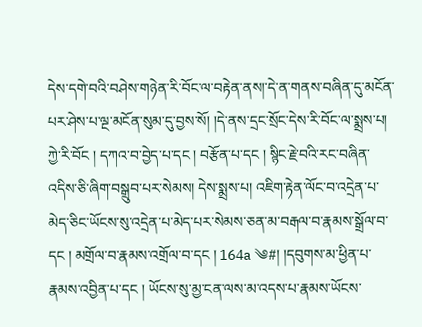དེས་དགེ་བའི་བཤེས་གཉེན་རི་བོང་ལ་བརྟེན་ནས།་དེ་ན་གནས་བཞིན་དུ་མངོན་པར་ཤེས་པ་ལྔ་མངོན་སུམ་དུ་བྱས་སོ། །དེ་ནས་དྲང་སྲོང་དེས་རི་བོང་ལ་སྨྲས་པ། ཀྱེ་རི་བོང ། དཀའ་བ་བྱེད་པ་དང ། བརྩོན་པ་དང ། སྙིང་རྗེ་བའི་རང་བཞིན་འདིས་ཅི་ཞིག་བསྒྲུབ་པར་སེམས། དེས་སྨྲས་པ། འཇིག་རྟེན་ལོང་བ་འདྲེན་པ་མེད་ཅིང་ཡོངས་སུ་འདྲེན་པ་མེད་པར་སེམས་ཅན་མ་བརྒལ་བ་རྣམས་སྒྲོལ་བ་དང ། མགྲོལ་བ་རྣམས་འགྲོལ་བ་དང ། 164a ༄#། །དབུགས་མ་ཕྱིན་པ་རྣམས་འབྱིན་པ་དང ། ཡོངས་སུ་མྱ་ངན་ལས་མ་འདས་པ་རྣམས་ཡོངས་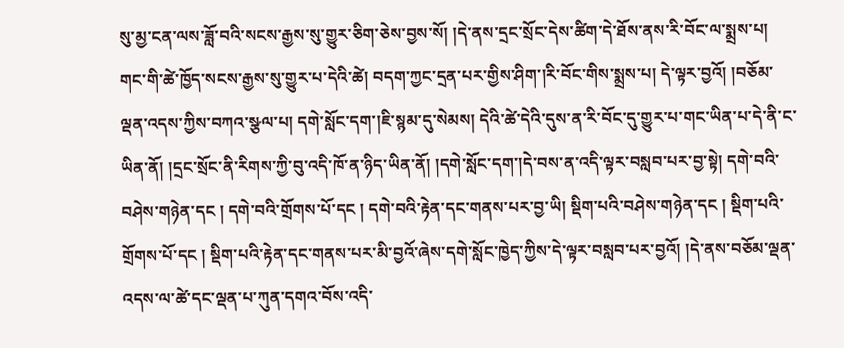སུ་མྱ་ངན་ལས་ཟློ་བའི་སངས་རྒྱས་སུ་གྱུར་ཅིག་ཅེས་བྱས་སོ། །དེ་ནས་དྲང་སྲོང་དེས་ཚིག་དེ་ཐོས་ནས་རི་བོང་ལ་སྨྲས་པ། གང་གི་ཚེ་ཁྱོད་སངས་རྒྱས་སུ་གྱུར་པ་དེའི་ཚེ། བདག་ཀྱང་དྲན་པར་གྱིས་ཤིག་།རི་བོང་གིས་སྨྲས་པ། དེ་ལྟར་བྱའོ། །བཅོམ་ལྡན་འདས་ཀྱིས་བཀའ་སྩལ་པ། དགེ་སློང་དག་།ཇི་སྙམ་དུ་སེམས། དེའི་ཚེ་དེའི་དུས་ན་རི་བོང་དུ་གྱུར་པ་གང་ཡིན་པ་དེ་ནི་ང་ཡིན་ནོ། །དྲང་སྲོང་ནི་རིགས་ཀྱི་བུ་འདི་ཁོ་ན་ཉིད་ཡིན་ནོ། །དགེ་སློང་དག་།དེ་བས་ན་འདི་ལྟར་བསླབ་པར་བྱ་སྟེ། དགེ་བའི་བཤེས་གཉེན་དང ། དགེ་བའི་གྲོགས་པོ་དང ། དགེ་བའི་རྟེན་དང་གནས་པར་བྱ་ཡི། སྡིག་པའི་བཤེས་གཉེན་དང ། སྡིག་པའི་གྲོགས་པོ་དང ། སྡིག་པའི་རྟེན་དང་གནས་པར་མི་བྱའོ་ཞེས་དགེ་སློང་ཁྱེད་ཀྱིས་དེ་ལྟར་བསླབ་པར་བྱའོ། །དེ་ནས་བཅོམ་ལྡན་འདས་ལ་ཚེ་དང་ལྡན་པ་ཀུན་དགའ་བོས་འདི་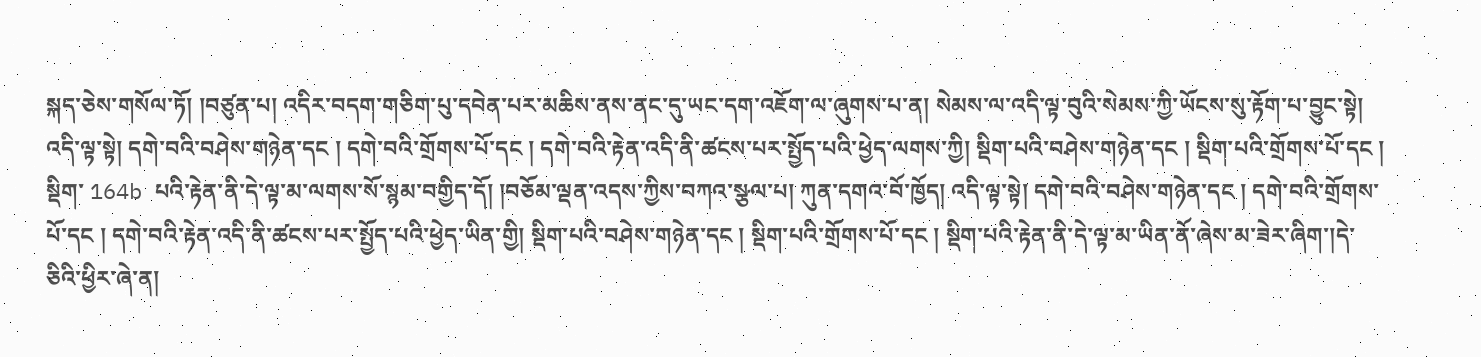སྐད་ཅེས་གསོལ་ཏོ། །བཙུན་པ། འདིར་བདག་གཅིག་པུ་དབེན་པར་མཆིས་ནས་ནང་དུ་ཡང་དག་འཇོག་ལ་ཞུགས་པ་ན། སེམས་ལ་འདི་ལྟ་བུའི་སེམས་ཀྱི་ཡོངས་སུ་རྟོག་པ་བྱུང་སྟེ། འདི་ལྟ་སྟེ། དགེ་བའི་བཤེས་གཉེན་དང ། དགེ་བའི་གྲོགས་པོ་དང ། དགེ་བའི་རྟེན་འདི་ནི་ཚངས་པར་སྤྱོད་པའི་ཕྱེད་ལགས་ཀྱི། སྡིག་པའི་བཤེས་གཉེན་དང ། སྡིག་པའི་གྲོགས་པོ་དང ། སྡིག་ 164b པའི་རྟེན་ནི་དེ་ལྟ་མ་ལགས་སོ་སྙམ་བགྱིད་དོ། །བཅོམ་ལྡན་འདས་ཀྱིས་བཀའ་སྩལ་པ། ཀུན་དགའ་བོ་ཁྱོད། འདི་ལྟ་སྟེ། དགེ་བའི་བཤེས་གཉེན་དང ། དགེ་བའི་གྲོགས་པོ་དང ། དགེ་བའི་རྟེན་འདི་ནི་ཚངས་པར་སྤྱོད་པའི་ཕྱེད་ཡིན་གྱི། སྡིག་པའི་བཤེས་གཉེན་དང ། སྡིག་པའི་གྲོགས་པོ་དང ། སྡིག་པའི་རྟེན་ནི་དེ་ལྟ་མ་ཡིན་ནོ་ཞེས་མ་ཟེར་ཞིག་།དེ་ཅིའི་ཕྱིར་ཞེ་ན།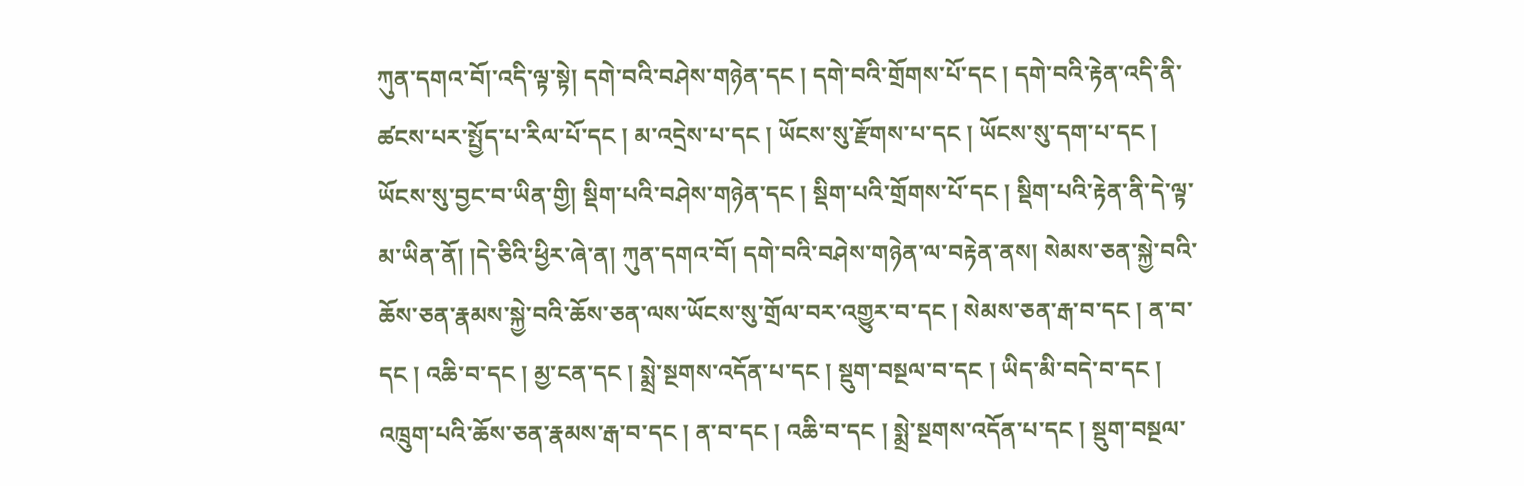ཀུན་དགའ་བོ།་འདི་ལྟ་སྟེ། དགེ་བའི་བཤེས་གཉེན་དང ། དགེ་བའི་གྲོགས་པོ་དང ། དགེ་བའི་རྟེན་འདི་ནི་ཚངས་པར་སྤྱོད་པ་རིལ་པོ་དང ། མ་འདྲེས་པ་དང ། ཡོངས་སུ་རྫོགས་པ་དང ། ཡོངས་སུ་དག་པ་དང ། ཡོངས་སུ་བྱང་བ་ཡིན་གྱི། སྡིག་པའི་བཤེས་གཉེན་དང ། སྡིག་པའི་གྲོགས་པོ་དང ། སྡིག་པའི་རྟེན་ནི་དེ་ལྟ་མ་ཡིན་ནོ། །དེ་ཅིའི་ཕྱིར་ཞེ་ན། ཀུན་དགའ་བོ། དགེ་བའི་བཤེས་གཉེན་ལ་བརྟེན་ནས། སེམས་ཅན་སྐྱེ་བའི་ཆོས་ཅན་རྣམས་སྐྱེ་བའི་ཆོས་ཅན་ལས་ཡོངས་སུ་གྲོལ་བར་འགྱུར་བ་དང ། སེམས་ཅན་རྒ་བ་དང ། ན་བ་དང ། འཆི་བ་དང ། མྱ་ངན་དང ། སྨྲེ་སྔགས་འདོན་པ་དང ། སྡུག་བསྔལ་བ་དང ། ཡིད་མི་བདེ་བ་དང ། འཁྲུག་པའི་ཆོས་ཅན་རྣམས་རྒ་བ་དང ། ན་བ་དང ། འཆི་བ་དང ། སྨྲེ་སྔགས་འདོན་པ་དང ། སྡུག་བསྔལ་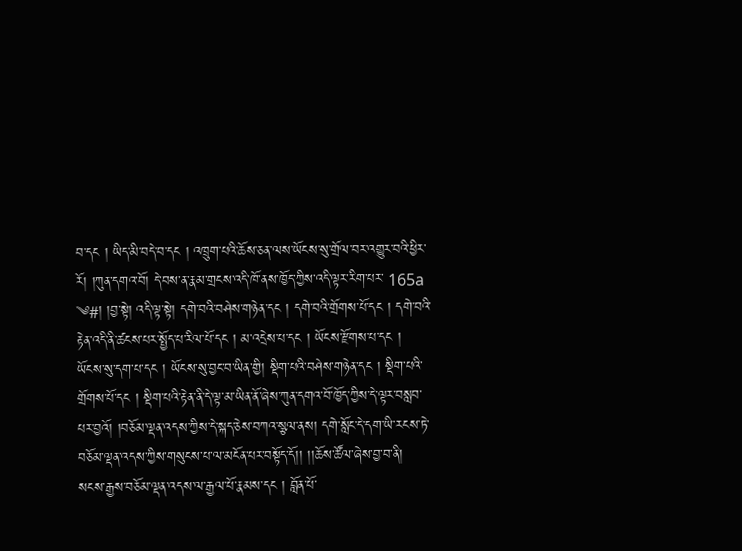བ་དང ། ཡིད་མི་བདེ་བ་དང ། འཁྲུག་པའི་ཆོས་ཅན་ལས་ཡོངས་སུ་གྲོལ་བར་འགྱུར་བའི་ཕྱིར་རོ། །ཀུན་དགའ་བོ། དེ་བས་ན་རྣམ་གྲངས་འདི་ཁོ་ནས་ཁྱོད་ཀྱིས་འདི་ལྟར་རིག་པར་ 165a ༄#། །བྱ་སྟེ། འདི་ལྟ་སྟེ། དགེ་བའི་བཤེས་གཉེན་དང ། དགེ་བའི་གྲོགས་པོ་དང ། དགེ་བའི་རྟེན་འདི་ནི་ཚངས་པར་སྤྱོད་པ་རིལ་པོ་དང ། མ་འདྲེས་པ་དང ། ཡོངས་རྫོགས་པ་དང ། ཡོངས་སུ་དག་པ་དང ། ཡོངས་སུ་བྱང་བ་ཡིན་གྱི། སྡིག་པའི་བཤེས་གཉེན་དང ། སྡིག་པའི་གྲོགས་པོ་དང ། སྡིག་པའི་རྟེན་ནི་དེ་ལྟ་མ་ཡིན་ནོ་ཞེས་ཀུན་དགའ་བོ་ཁྱོད་ཀྱིས་དེ་ལྟར་བསླབ་པར་བྱའོ། །བཅོམ་ལྡན་འདས་ཀྱིས་དེ་སྐད་ཅེས་བཀའ་སྩལ་ནས། དགེ་སློང་དེ་དག་ཡི་རངས་ཏེ་བཅོམ་ལྡན་འདས་ཀྱིས་གསུངས་པ་ལ་མངོན་པར་བསྟོད་དོ།། །།ཆོས་ཚོལ་ཞེས་བྱ་བ་ནི། སངས་རྒྱས་བཅོམ་ལྡན་འདས་ལ་རྒྱལ་པོ་རྣམས་དང ། བློན་པོ་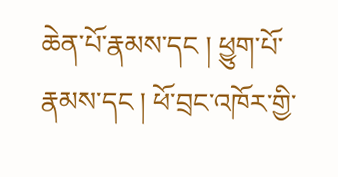ཆེན་པོ་རྣམས་དང ། ཕྱུག་པོ་རྣམས་དང ། ཕོ་བྲང་འཁོར་གྱི་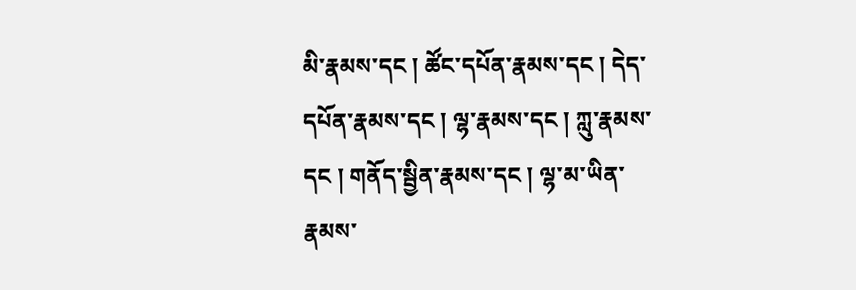མི་རྣམས་དང ། ཚོང་དཔོན་རྣམས་དང ། དེད་དཔོན་རྣམས་དང ། ལྷ་རྣམས་དང ། ཀླུ་རྣམས་དང ། གནོད་སྦྱིན་རྣམས་དང ། ལྷ་མ་ཡིན་རྣམས་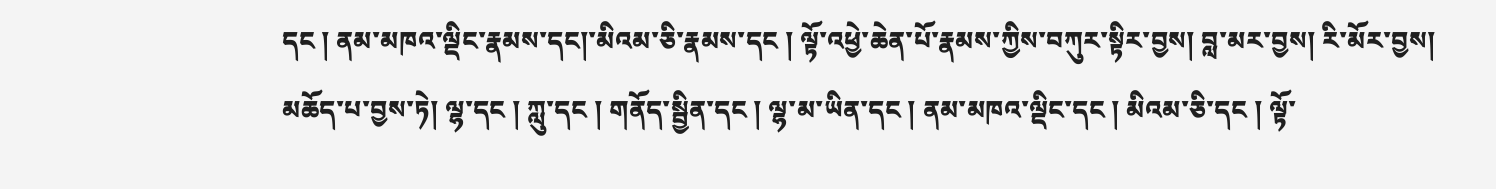དང ། ནམ་མཁའ་ལྡིང་རྣམས་དང།་མིའམ་ཅི་རྣམས་དང ། ལྟོ་འཕྱེ་ཆེན་པོ་རྣམས་ཀྱིས་བཀུར་སྟིར་བྱས། བླ་མར་བྱས། རི་མོར་བྱས། མཆོད་པ་བྱས་ཏེ། ལྷ་དང ། ཀླུ་དང ། གནོད་སྦྱིན་དང ། ལྷ་མ་ཡིན་དང ། ནམ་མཁའ་ལྡིང་དང ། མིའམ་ཅི་དང ། ལྟོ་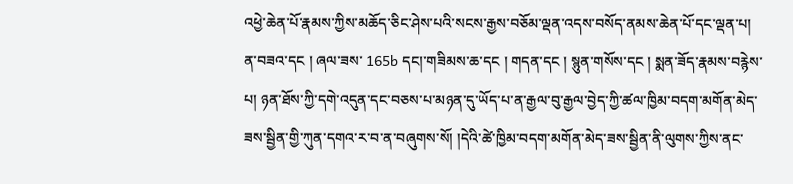འཕྱེ་ཆེན་པོ་རྣམས་ཀྱིས་མཆོད་ཅིང་ཤེས་པའི་སངས་རྒྱས་བཅོམ་ལྡན་འདས་བསོད་ནམས་ཆེན་པོ་དང་ལྡན་པ། ན་བཟའ་དང ། ཞལ་ཟས་ 165b དང།་གཟིམས་ཆ་དང ། གདན་དང ། སྙུན་གསོས་དང ། སྨན་ཟོད་རྣམས་བརྙེས་པ། ཉན་ཐོས་ཀྱི་དགེ་འདུན་དང་བཅས་པ་མཉན་དུ་ཡོད་པ་ན་རྒྱལ་བུ་རྒྱལ་བྱེད་ཀྱི་ཚལ་ཁྱིམ་བདག་མགོན་མེད་ཟས་སྦྱིན་གྱི་ཀུན་དགའ་ར་བ་ན་བཞུགས་སོ། །དེའི་ཚེ་ཁྱིམ་བདག་མགོན་མེད་ཟས་སྦྱིན་ནི་ལུགས་ཀྱིས་ནང་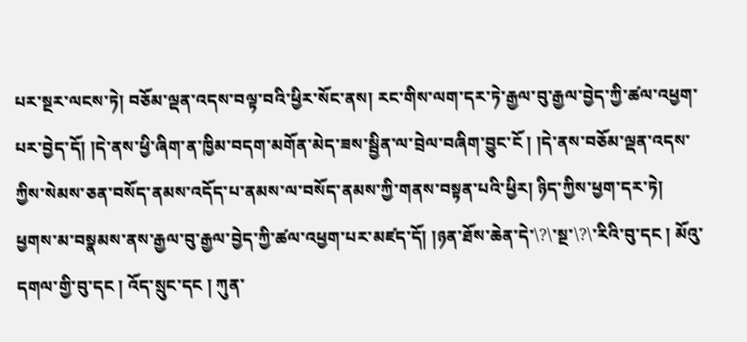པར་སྔར་ལངས་ཏེ། བཅོམ་ལྡན་འདས་བལྟ་བའི་ཕྱིར་སོང་ནས། རང་གིས་ལག་དར་ཏེ་རྒྱལ་བུ་རྒྱལ་བྱེད་ཀྱི་ཚལ་འཕྱག་པར་བྱེད་དོ། །དེ་ནས་ཕྱི་ཞིག་ན་ཁྱིམ་བདག་མགོན་མེད་ཟས་སྦྱིན་ལ་བྲེལ་བཞིག་བྱུང་ངོ ། །དེ་ནས་བཅོམ་ལྡན་འདས་ཀྱིས་སེམས་ཅན་བསོད་ནམས་འདོད་པ་ནམས་ལ་བསོད་ནམས་ཀྱི་གནས་བསྟན་པའི་ཕྱིར། ཉིད་ཀྱིས་ཕྱག་དར་ཏེ། ཕྱགས་མ་བསྣམས་ནས་རྒྱལ་བུ་རྒྱལ་བྱེད་ཀྱི་ཚལ་འཕྱག་པར་མཛད་དོ། །ཉན་ཐོས་ཆེན་དེ་\?\་སྔ་\?\་རིའི་བུ་དང ། མོའུ་དགལ་གྱི་བུ་དང ། འོད་སྲུང་དང ། ཀུན་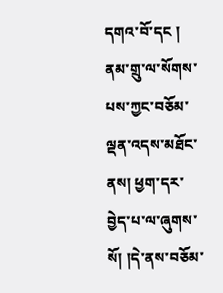དགའ་བོ་དང ། ནམ་གྲུ་ལ་སོགས་པས་ཀྱང་བཅོམ་ལྡན་འདས་མཐོང་ནས། ཕྱག་དར་བྱེད་པ་ལ་ཞུགས་སོ། །དེ་ནས་བཅོམ་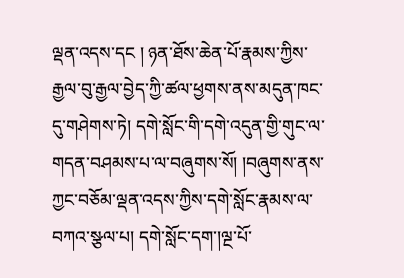ལྡན་འདས་དང ། ཉན་ཐོས་ཆེན་པོ་རྣམས་ཀྱིས་རྒྱལ་བུ་རྒྱལ་བྱེད་ཀྱི་ཚལ་ཕྱགས་ནས་མདུན་ཁང་དུ་གཤེགས་ཏེ། དགེ་སློང་གི་དགེ་འདུན་གྱི་གུང་ལ་གདན་བཤམས་པ་ལ་བཞུགས་སོ། །བཞུགས་ནས་ཀྱང་བཅོམ་ལྡན་འདས་ཀྱིས་དགེ་སློང་རྣམས་ལ་བཀའ་སྩལ་པ། དགེ་སློང་དག་།ལྔ་པོ་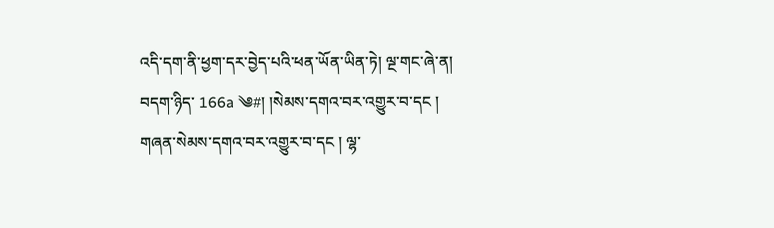འདི་དག་ནི་ཕྱག་དར་བྱེད་པའི་ཕན་ཡོན་ཡིན་ཏེ། ལྔ་གང་ཞེ་ན། བདག་ཉིད་ 166a ༄#། །སེམས་དགའ་བར་འགྱུར་བ་དང ། གཞན་སེམས་དགའ་བར་འགྱུར་བ་དང ། ལྷ་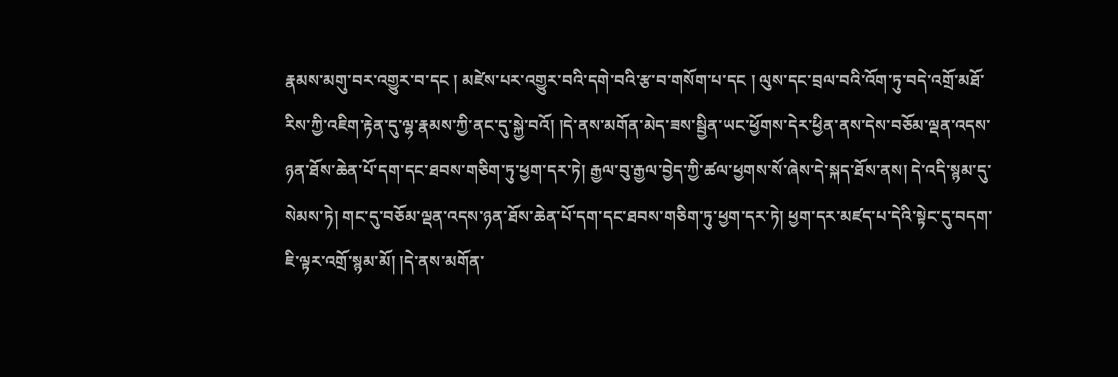རྣམས་མགུ་བར་འགྱུར་བ་དང ། མཛེས་པར་འགྱུར་བའི་དགེ་བའི་རྩ་བ་གསོག་པ་དང ། ལུས་དང་བྲལ་བའི་འོག་ཏུ་བདེ་འགྲོ་མཐོ་རིས་ཀྱི་འཇིག་རྟེན་དུ་ལྷ་རྣམས་ཀྱི་ནང་དུ་སྐྱེ་བའོ། །དེ་ནས་མགོན་མེད་ཟས་སྦྱིན་ཡང་ཕྱོགས་དེར་ཕྱིན་ནས་དེས་བཅོམ་ལྡན་འདས་ཉན་ཐོས་ཆེན་པོ་དག་དང་ཐབས་གཅིག་ཏུ་ཕྱག་དར་ཏེ། རྒྱལ་བུ་རྒྱལ་བྱེད་ཀྱི་ཚལ་ཕྱགས་སོ་ཞེས་དེ་སྐད་ཐོས་ནས། དེ་འདི་སྙམ་དུ་སེམས་ཏེ། གང་དུ་བཅོམ་ལྡན་འདས་ཉན་ཐོས་ཆེན་པོ་དག་དང་ཐབས་གཅིག་ཏུ་ཕྱག་དར་ཏེ། ཕྱག་དར་མཛད་པ་དེའི་སྟེང་དུ་བདག་ཇི་ལྟར་འགྲོ་སྙམ་མོ། །དེ་ནས་མགོན་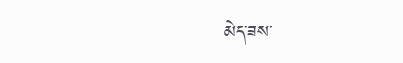མེད་ཟས་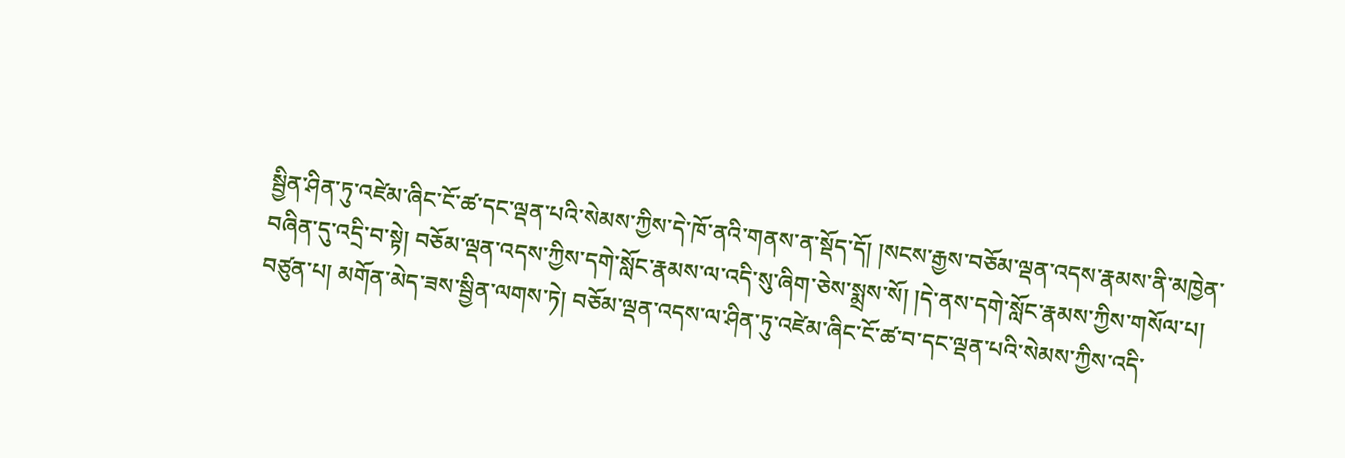སྦྱིན་ཤིན་ཏུ་འཛེམ་ཞིང་ངོ་ཚ་དང་ལྡན་པའི་སེམས་ཀྱིས་དེ་ཁོ་ནའི་གནས་ན་སྡོད་དོ། །སངས་རྒྱས་བཅོམ་ལྡན་འདས་རྣམས་ནི་མཁྱེན་བཞིན་དུ་འདྲི་བ་སྟེ། བཅོམ་ལྡན་འདས་ཀྱིས་དགེ་སློང་རྣམས་ལ་འདི་སུ་ཞིག་ཅེས་སྨྲས་སོ། །དེ་ནས་དགེ་སློང་རྣམས་ཀྱིས་གསོལ་པ། བཙུན་པ། མགོན་མེད་ཟས་སྦྱིན་ལགས་ཏེ། བཅོམ་ལྡན་འདས་ལ་ཤིན་ཏུ་འཛེམ་ཞིང་ངོ་ཚ་བ་དང་ལྡན་པའི་སེམས་ཀྱིས་འདི་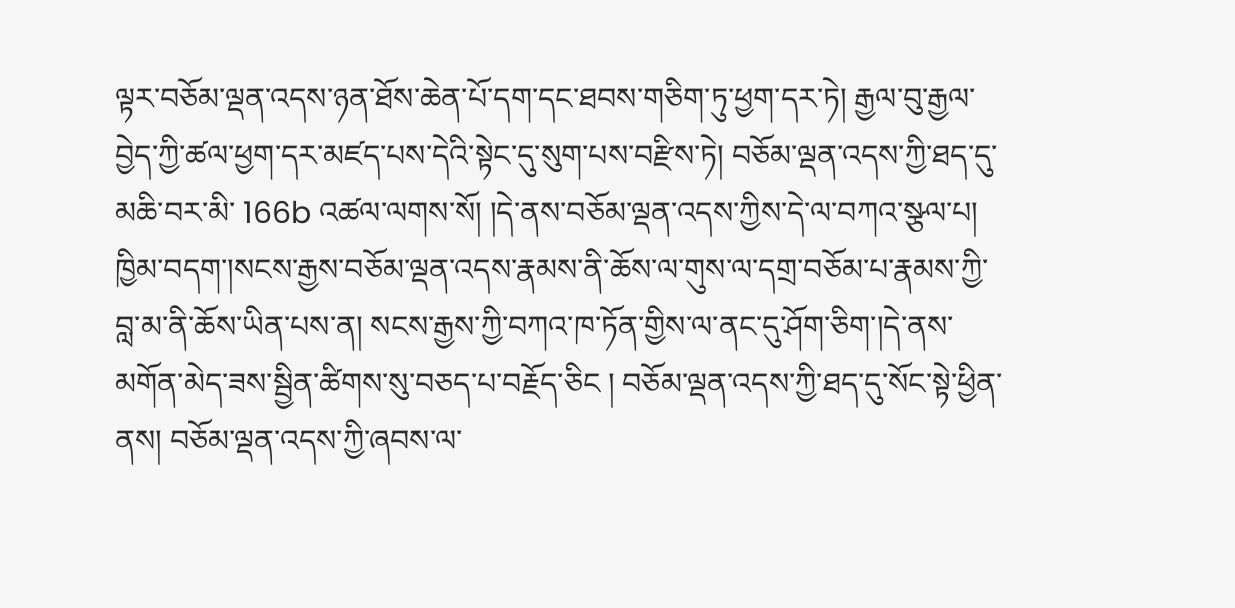ལྟར་བཅོམ་ལྡན་འདས་ཉན་ཐོས་ཆེན་པོ་དག་དང་ཐབས་གཅིག་ཏུ་ཕྱག་དར་ཏེ། རྒྱལ་བུ་རྒྱལ་བྱེད་ཀྱི་ཚལ་ཕྱག་དར་མཛད་པས་དེའི་སྟེང་དུ་སུག་པས་བརྫིས་ཏེ། བཅོམ་ལྡན་འདས་ཀྱི་ཐད་དུ་མཆི་བར་མི་ 166b འཚལ་ལགས་སོ། །དེ་ནས་བཅོམ་ལྡན་འདས་ཀྱིས་དེ་ལ་བཀའ་སྩལ་པ། ཁྱིམ་བདག་།སངས་རྒྱས་བཅོམ་ལྡན་འདས་རྣམས་ནི་ཆོས་ལ་གུས་ལ་དགྲ་བཅོམ་པ་རྣམས་ཀྱི་བླ་མ་ནི་ཆོས་ཡིན་པས་ན། སངས་རྒྱས་ཀྱི་བཀའ་ཁ་ཏོན་གྱིས་ལ་ནང་དུ་ཤོག་ཅིག་།དེ་ནས་མགོན་མེད་ཟས་སྦྱིན་ཚིགས་སུ་བཅད་པ་བརྗོད་ཅིང ། བཅོམ་ལྡན་འདས་ཀྱི་ཐད་དུ་སོང་སྟེ་ཕྱིན་ནས། བཅོམ་ལྡན་འདས་ཀྱི་ཞབས་ལ་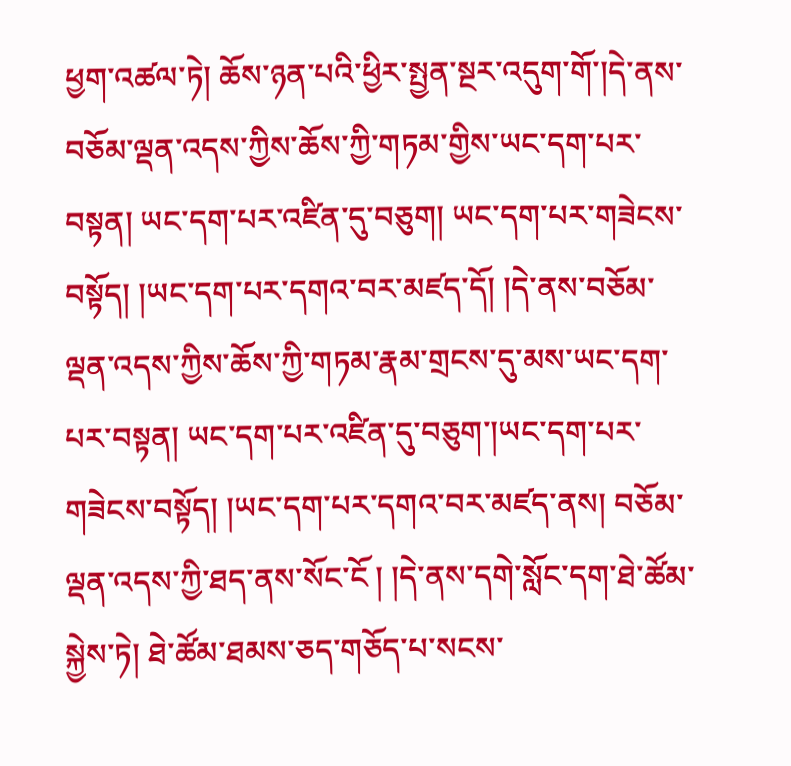ཕྱག་འཚལ་ཏེ། ཆོས་ཉན་པའི་ཕྱིར་སྤྱན་སྔར་འདུག་གོ་།དེ་ནས་བཅོམ་ལྡན་འདས་ཀྱིས་ཆོས་ཀྱི་གཏམ་གྱིས་ཡང་དག་པར་བསྟན། ཡང་དག་པར་འཛིན་དུ་བཅུག། ཡང་དག་པར་གཟེངས་བསྟོད། །ཡང་དག་པར་དགའ་བར་མཛད་དོ། །དེ་ནས་བཅོམ་ལྡན་འདས་ཀྱིས་ཆོས་ཀྱི་གཏམ་རྣམ་གྲངས་དུ་མས་ཡང་དག་པར་བསྟན། ཡང་དག་པར་འཛིན་དུ་བཅུག་།ཡང་དག་པར་གཟེངས་བསྟོད། །ཡང་དག་པར་དགའ་བར་མཛད་ནས། བཅོམ་ལྡན་འདས་ཀྱི་ཐད་ནས་སོང་ངོ ། །དེ་ནས་དགེ་སློང་དག་ཐེ་ཚོམ་སྐྱེས་ཏེ། ཐེ་ཚོམ་ཐམས་ཅད་གཅོད་པ་སངས་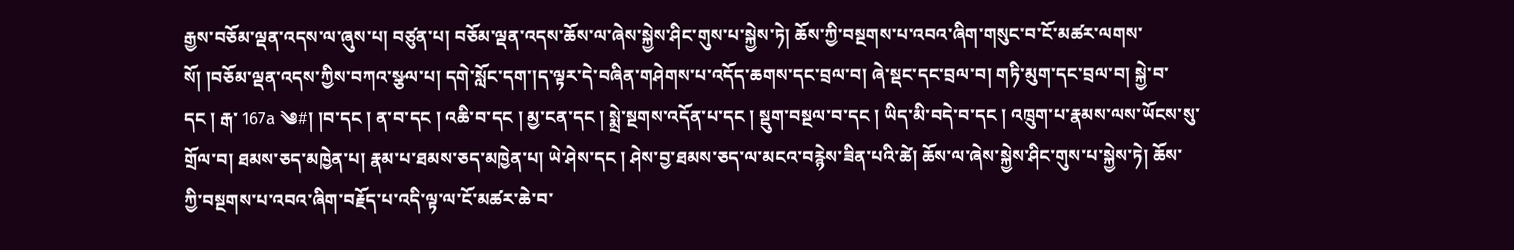རྒྱས་བཅོམ་ལྡན་འདས་ལ་ཞུས་པ། བཙུན་པ། བཅོམ་ལྡན་འདས་ཆོས་ལ་ཞེས་སྐྱེས་ཤིང་གུས་པ་སྐྱེས་ཏེ། ཆོས་ཀྱི་བསྔགས་པ་འབའ་ཞིག་གསུང་བ་ངོ་མཚར་ལགས་སོ། །བཅོམ་ལྡན་འདས་ཀྱིས་བཀའ་སྩལ་པ། དགེ་སློང་དག་།ད་ལྟར་དེ་བཞིན་གཤེགས་པ་འདོད་ཆགས་དང་བྲལ་བ། ཞེ་སྡང་དང་བྲལ་བ། གཏི་མུག་དང་བྲལ་བ། སྐྱེ་བ་དང ། རྒ་ 167a ༄#། །བ་དང ། ན་བ་དང ། འཆི་བ་དང ། མྱ་ངན་དང ། སྨྲེ་སྔགས་འདོན་པ་དང ། སྡུག་བསྔལ་བ་དང ། ཡིད་མི་བདེ་བ་དང ། འཁྲུག་པ་རྣམས་ལས་ཡོངས་སུ་གྲོལ་བ། ཐམས་ཅད་མཁྱེན་པ། རྣམ་པ་ཐམས་ཅད་མཁྱེན་པ། ཡེ་ཤེས་དང ། ཤེས་བྱ་ཐམས་ཅད་ལ་མངའ་བརྙེས་ཟིན་པའི་ཚེ། ཆོས་ལ་ཞེས་སྐྱེས་ཤིང་གུས་པ་སྐྱེས་ཏེ། ཆོས་ཀྱི་བསྔགས་པ་འབའ་ཞིག་བརྗོད་པ་འདི་ལྟ་ལ་ངོ་མཚར་ཆེ་བ་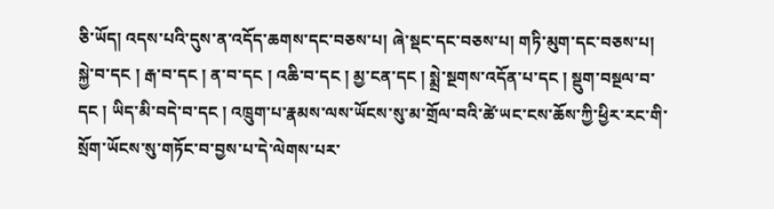ཅི་ཡོད། འདས་པའི་དུས་ན་འདོད་ཆགས་དང་བཅས་པ། ཞེ་སྡང་དང་བཅས་པ། གཏི་མུག་དང་བཅས་པ། སྐྱེ་བ་དང ། རྒ་བ་དང ། ན་བ་དང ། འཆི་བ་དང ། མྱ་ངན་དང ། སྨྲེ་སྔགས་འདོན་པ་དང ། སྡུག་བསྔལ་བ་དང ། ཡིད་མི་བདེ་བ་དང ། འཁྲུག་པ་རྣམས་ལས་ཡོངས་སུ་མ་གྲོལ་བའི་ཚེ་ཡང་ངས་ཆོས་ཀྱི་ཕྱིར་རང་གི་སྲོག་ཡོངས་སུ་གཏོང་བ་བྱས་པ་དེ་ལེགས་པར་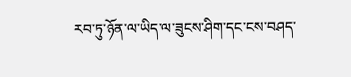རབ་ཏུ་ཉོན་ལ་ཡིད་ལ་ཟུངས་ཤིག་དང་ངས་བཤད་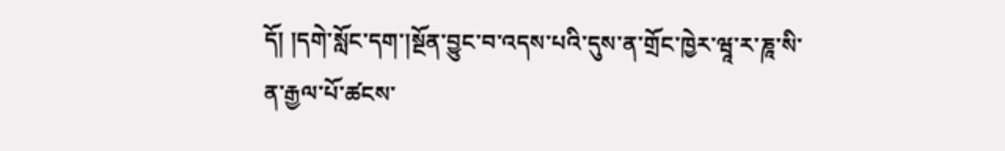དོ། །དགེ་སློང་དག་།སྔོན་བྱུང་བ་འདས་པའི་དུས་ན་གྲོང་ཁྱེར་ཝཱ་ར་ཎཱ་སི་ན་རྒྱལ་པོ་ཚངས་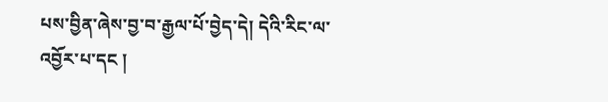པས་བྱིན་ཞེས་བྱ་བ་རྒྱལ་པོ་བྱེད་དེ། དེའི་རིང་ལ་འབྱོར་པ་དང །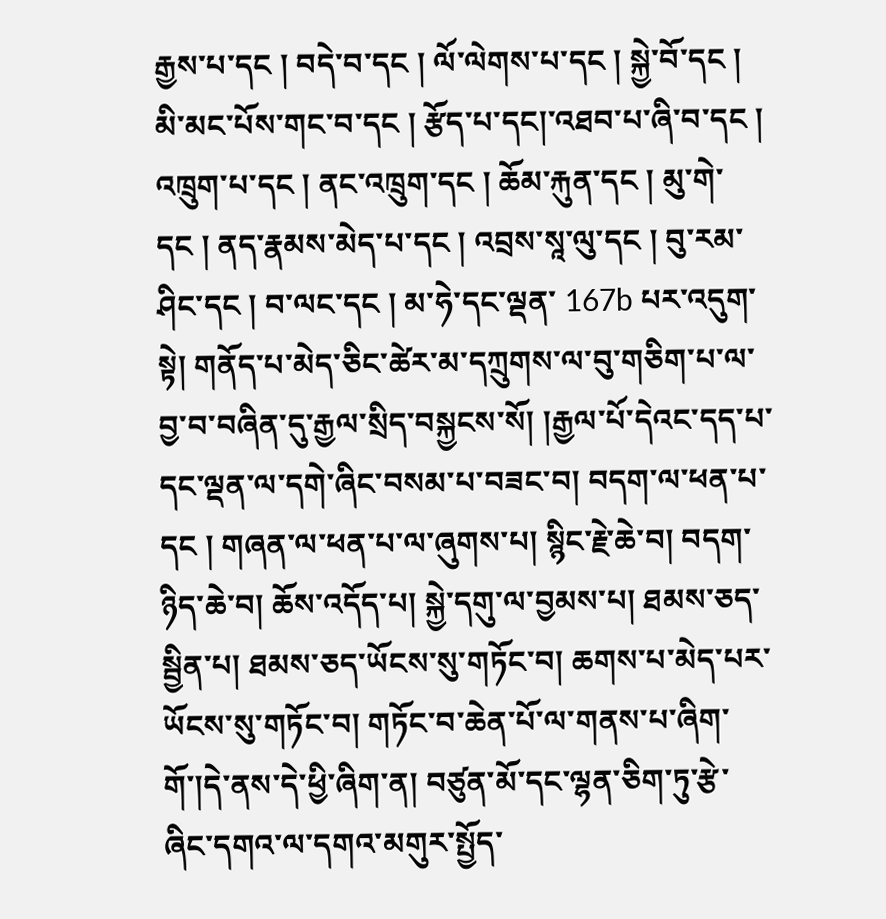རྒྱས་པ་དང ། བདེ་བ་དང ། ལོ་ལེགས་པ་དང ། སྐྱེ་བོ་དང ། མི་མང་པོས་གང་བ་དང ། རྩོད་པ་དང།་འཐབ་པ་ཞི་བ་དང ། འཁྲུག་པ་དང ། ནང་འཁྲུག་དང ། ཆོམ་རྐུན་དང ། མུ་གེ་དང ། ནད་རྣམས་མེད་པ་དང ། འབྲས་སཱ་ལུ་དང ། བུ་རམ་ཤིང་དང ། བ་ལང་དང ། མ་ཧེ་དང་ལྡན་ 167b པར་འདུག་སྟེ། གནོད་པ་མེད་ཅིང་ཚེར་མ་དཀྲུགས་ལ་བུ་གཅིག་པ་ལ་བྱ་བ་བཞིན་དུ་རྒྱལ་སྲིད་བསྐྱངས་སོ། །རྒྱལ་པོ་དེའང་དད་པ་དང་ལྡན་ལ་དགེ་ཞིང་བསམ་པ་བཟང་བ། བདག་ལ་ཕན་པ་དང ། གཞན་ལ་ཕན་པ་ལ་ཞུགས་པ། སྙིང་རྗེ་ཆེ་བ། བདག་ཉིད་ཆེ་བ། ཆོས་འདོད་པ། སྐྱེ་དགུ་ལ་བྱམས་པ། ཐམས་ཅད་སྦྱིན་པ། ཐམས་ཅད་ཡོངས་སུ་གཏོང་བ། ཆགས་པ་མེད་པར་ཡོངས་སུ་གཏོང་བ། གཏོང་བ་ཆེན་པོ་ལ་གནས་པ་ཞིག་གོ་།དེ་ནས་དེ་ཕྱི་ཞིག་ན། བཙུན་མོ་དང་ལྷན་ཅིག་ཏུ་རྩེ་ཞིང་དགའ་ལ་དགའ་མགུར་སྤྱོད་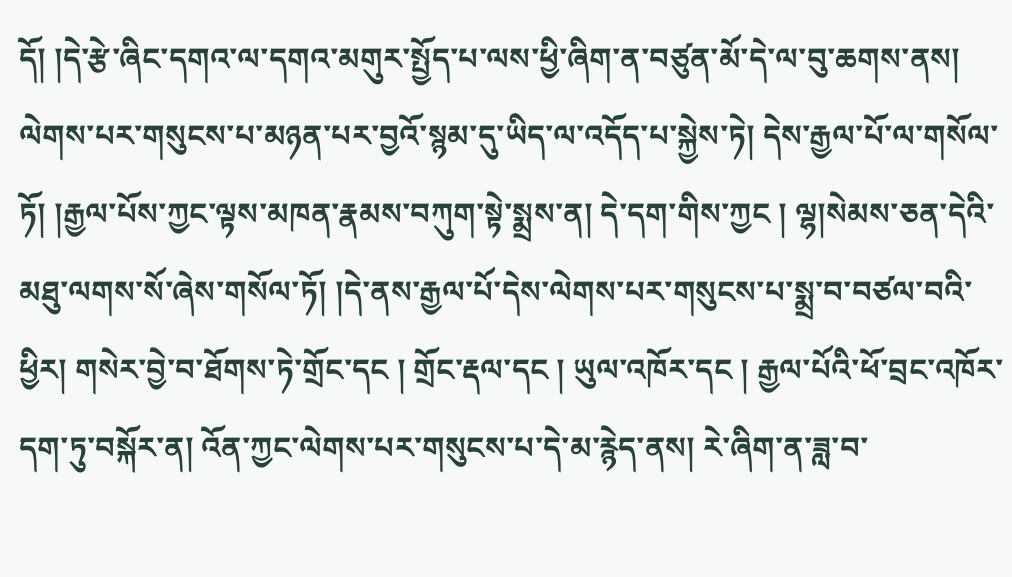དོ། །དེ་རྩེ་ཞིང་དགའ་ལ་དགའ་མགུར་སྤྱོད་པ་ལས་ཕྱི་ཞིག་ན་བཙུན་མོ་དེ་ལ་བུ་ཆགས་ནས། ལེགས་པར་གསུངས་པ་མཉན་པར་བྱའོ་སྙམ་དུ་ཡིད་ལ་འདོད་པ་སྐྱེས་ཏེ། དེས་རྒྱལ་པོ་ལ་གསོལ་ཏོ། །རྒྱལ་པོས་ཀྱང་ལྟས་མཁན་རྣམས་བཀུག་སྟེ་སྨྲས་ན། དེ་དག་གིས་ཀྱང ། ལྷ།སེམས་ཅན་དེའི་མཐུ་ལགས་སོ་ཞེས་གསོལ་ཏོ། །དེ་ནས་རྒྱལ་པོ་དེས་ལེགས་པར་གསུངས་པ་སྨྲ་བ་བཙལ་བའི་ཕྱིར། གསེར་བྱེ་བ་ཐོགས་ཏེ་གྲོང་དང ། གྲོང་རྡལ་དང ། ཡུལ་འཁོར་དང ། རྒྱལ་པོའི་ཕོ་བྲང་འཁོར་དག་ཏུ་བསྐོར་ན། འོན་ཀྱང་ལེགས་པར་གསུངས་པ་དེ་མ་རྙེད་ནས། རེ་ཞིག་ན་ཟླ་བ་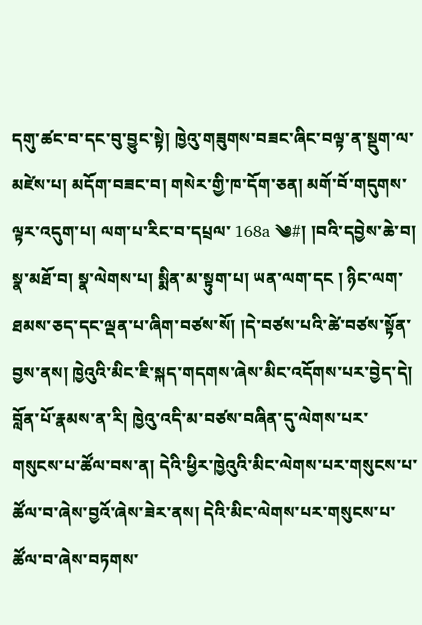དགུ་ཚང་བ་དང་བུ་བྱུང་སྟེ། ཁྱེའུ་གཟུགས་བཟང་ཞིང་བལྟ་ན་སྡུག་ལ་མཛེས་པ། མདོག་བཟང་བ། གསེར་གྱི་ཁ་དོག་ཅན། མགོ་བོ་གདུགས་ལྟར་འདུག་པ། ལག་པ་རིང་བ་དཔྲལ་ 168a ༄#། །བའི་དབྱེས་ཆེ་བ། སྣ་མཐོ་བ། སྣ་ལེགས་པ། སྨིན་མ་སྟུག་པ། ཡན་ལག་དང ། ཉིང་ལག་ཐམས་ཅད་དང་ལྡན་པ་ཞིག་བཙས་སོ། །དེ་བཙས་པའི་ཚེ་བཙས་སྟོན་བྱས་ནས། ཁྱེའུའི་མིང་ཇི་སྐད་གདགས་ཞེས་མིང་འདོགས་པར་བྱེད་དེ། བློན་པོ་རྣམས་ན་རི། ཁྱེའུ་འདི་མ་བཙས་བཞིན་དུ་ལེགས་པར་གསུངས་པ་ཚོལ་བས་ན། དེའི་ཕྱིར་ཁྱེའུའི་མིང་ལེགས་པར་གསུངས་པ་ཚོལ་བ་ཞེས་བྱའོ་ཞེས་ཟེར་ནས། དེའི་མིང་ལེགས་པར་གསུངས་པ་ཚོལ་བ་ཞེས་བཏགས་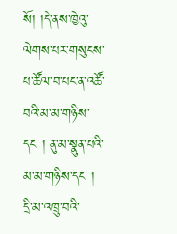སོ། །དེ་ནས་ཁྱེའུ་ལེགས་པར་གསུངས་པ་ཚོལ་བ་པང་ན་འཚོ་བའི་མ་མ་གཉིས་དང ། ནུ་མ་སྣུན་པའི་མ་མ་གཉིས་དང ། དྲི་མ་འཁྲུ་བའི་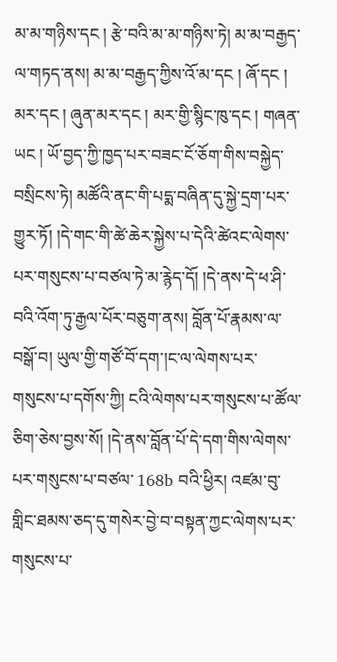མ་མ་གཉིས་དང ། རྩེ་བའི་མ་མ་གཉིས་ཏེ། མ་མ་བརྒྱད་ལ་གཏད་ནས། མ་མ་བརྒྱད་ཀྱིས་འོ་མ་དང ། ཞོ་དང ། མར་དང ། ཞུན་མར་དང ། མར་གྱི་སྙིང་ཁུ་དང ། གཞན་ཡང ། ཡོ་བྱད་ཀྱི་ཁྱད་པར་བཟང་ངོ་ཅོག་གིས་བསྐྱེད་བསྲིངས་ཏེ། མཚོའི་ནང་གི་པདྨ་བཞིན་དུ་སྐྱེ་དྲག་པར་གྱུར་ཏོ། །དེ་གང་གི་ཚེ་ཆེར་སྐྱེས་པ་དེའི་ཚེའང་ལེགས་པར་གསུངས་པ་བཙལ་ཏེ་མ་རྙེད་དོ། །དེ་ནས་དེ་ཕ་ཤི་བའི་འོག་ཏུ་རྒྱལ་པོར་བཅུག་ནས། བློན་པོ་རྣམས་ལ་བསྒོ་བ། ཡུལ་གྱི་གཙོ་བོ་དག་།ང་ལ་ལེགས་པར་གསུངས་པ་དགོས་ཀྱི། ངའི་ལེགས་པར་གསུངས་པ་ཚོལ་ཅིག་ཅེས་བྱས་སོ། །དེ་ནས་བློན་པོ་དེ་དག་གིས་ལེགས་པར་གསུངས་པ་བཙལ་ 168b བའི་ཕྱིར། འཛམ་བུ་གླིང་ཐམས་ཅད་དུ་གསེར་བྱེ་བ་བསྟན་ཀྱང་ལེགས་པར་གསུངས་པ་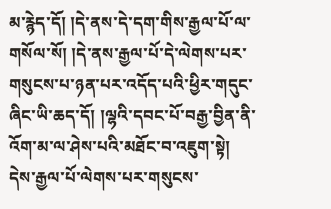མ་རྙེད་དོ། །དེ་ནས་དེ་དག་གིས་རྒྱལ་པོ་ལ་གསོལ་སོ། །དེ་ནས་རྒྱལ་པོ་དེ་ལེགས་པར་གསུངས་པ་ཉན་པར་འདོད་པའི་ཕྱིར་གདུང་ཞིང་ཡི་ཆད་དོ། །ལྷའི་དབང་པོ་བརྒྱ་བྱིན་ནི་འོག་མ་ལ་ཤེས་པའི་མཐོང་བ་འཇུག་སྟེ། དེས་རྒྱལ་པོ་ལེགས་པར་གསུངས་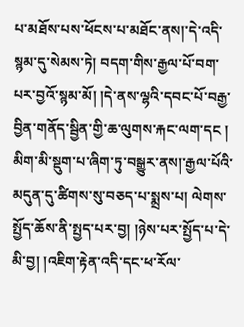པ་མཐོས་པས་ཕོངས་པ་མཐོང་ནས།་དེ་འདི་སྙམ་དུ་སེམས་ཏེ། བདག་གིས་རྒྱལ་པོ་བག་པར་བྱའོ་སྙམ་མོ། །དེ་ནས་ལྷའི་དབང་པོ་བརྒྱ་བྱིན་གནོད་སྦྱིན་གྱི་ཆ་ལུགས་རྐང་ལག་དང ། མིག་མི་སྡུག་པ་ཞིག་ཏུ་བསྒྱུར་ནས།་རྒྱལ་པོའི་མདུན་དུ་ཚིགས་སུ་བཅད་པ་སྨྲས་པ། ལེགས་སྤྱོད་ཆོས་ནི་སྤྱད་པར་བྱ། །ཉེས་པར་སྤྱོད་པ་དེ་མི་བྱ། །འཇིག་རྟེན་འདི་དང་ཕ་རོལ་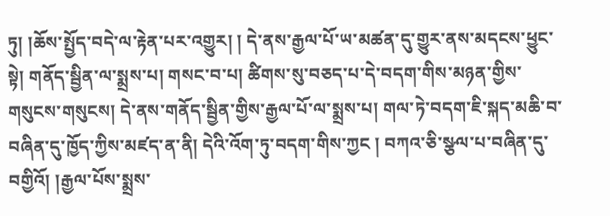ཏུ། །ཆོས་སྤྱོད་བདེ་ལ་རྟེན་པར་འགྱུར། ། དེ་ནས་རྒྱལ་པོ་ཡ་མཚན་དུ་གྱུར་ནས་མདངས་ཕྱུང་སྟེ། གནོད་སྦྱིན་ལ་སྨྲས་པ། གསང་བ་པ། ཚིགས་སུ་བཅད་པ་དེ་བདག་གིས་མཉན་གྱིས་གསུངས་གསུངས། དེ་ནས་གནོད་སྦྱིན་གྱིས་རྒྱལ་པོ་ལ་སྨྲས་པ། གལ་ཏེ་བདག་ཇི་སྐད་མཆི་བ་བཞིན་དུ་ཁྱོད་ཀྱིས་མཛད་ན་ནི། དེའི་འོག་ཏུ་བདག་གིས་ཀྱང ། བཀའ་ཅི་སྩལ་པ་བཞིན་དུ་བགྱིའོ། །རྒྱལ་པོས་སྨྲས་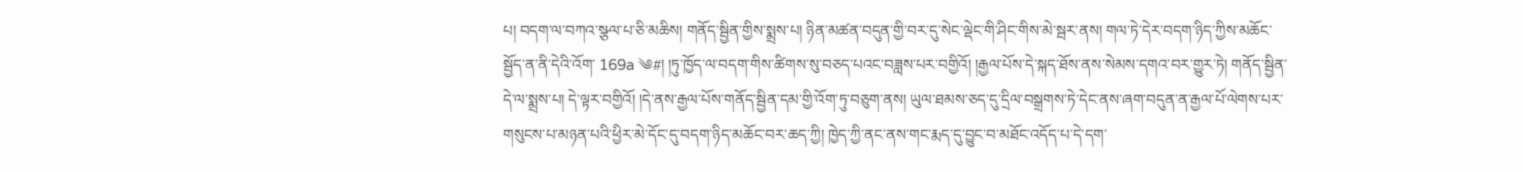པ། བདག་ལ་བཀའ་སྩལ་པ་ཅི་མཆིས། གནོད་སྦྱིན་གྱིས་སྨྲས་པ། ཉིན་མཚན་བདུན་གྱི་བར་དུ་སེང་ལྡེང་གི་ཤིང་གིས་མེ་སྦར་ནས། གལ་ཏེ་དེར་བདག་ཉིད་ཀྱིས་མཆོང་སྦྱོད་ན་ནི་དེའི་འོག་ 169a ༄#། །ཏུ་ཁྱོད་ལ་བདག་གིས་ཚིགས་སུ་བཅད་པའང་བཟླས་པར་བགྱིའོ། །རྒྱལ་པོས་དེ་སྐད་ཐོས་ནས་སེམས་དགའ་བར་གྱུར་ཏེ། གནོད་སྦྱིན་དེ་ལ་སྨྲས་པ། དེ་ལྟར་བགྱིའོ། །དེ་ནས་རྒྱལ་པོས་གནོད་སྦྱིན་དམ་གྱི་འོག་ཏུ་བཅུག་ནས། ཡུལ་ཐམས་ཅད་དུ་དྲིལ་བསྒྲགས་ཏེ་དེང་ནས་ཞག་བདུན་ན་རྒྱལ་པོ་ལེགས་པར་གསུངས་པ་མཉན་པའི་ཕྱིར་མེ་དོང་དུ་བདག་ཉིད་མཆོང་བར་ཆད་ཀྱི། ཁྱེད་ཀྱི་ནང་ནས་གང་རྨད་དུ་བྱུང་བ་མཐོང་འདོད་པ་དེ་དག་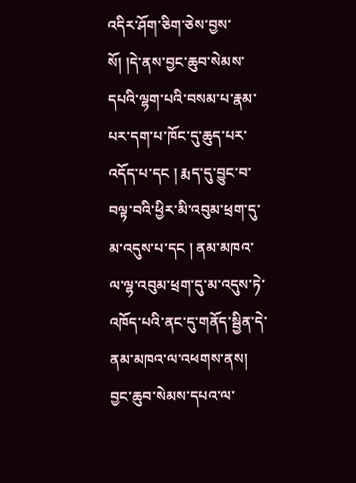འདིར་ཤོག་ཅིག་ཅེས་བྱས་སོ། །དེ་ནས་བྱང་ཆུབ་སེམས་དཔའི་ལྷག་པའི་བསམ་པ་རྣམ་པར་དག་པ་ཁོང་དུ་ཆུད་པར་འདོད་པ་དང ། རྨད་དུ་བྱུང་བ་བལྟ་བའི་ཕྱིར་མི་འབུམ་ཕྲག་དུ་མ་འདུས་པ་དང ། ནམ་མཁའ་ལ་ལྷ་འབུམ་ཕྲག་དུ་མ་འདུས་ཏེ་འཁོད་པའི་ནང་དུ་གནོད་སྦྱིན་དེ་ནམ་མཁའ་ལ་འཕགས་ནས། བྱང་ཆུབ་སེམས་དཔའ་ལ་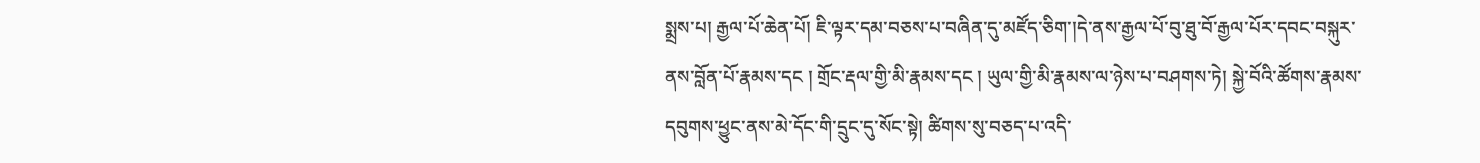སྨྲས་པ། རྒྱལ་པོ་ཆེན་པོ། ཇི་ལྟར་དམ་བཅས་པ་བཞིན་དུ་མཛོད་ཅིག་།དེ་ནས་རྒྱལ་པོ་བུ་ཐུ་བོ་རྒྱལ་པོར་དབང་བསྐུར་ནས་བློན་པོ་རྣམས་དང ། གྲོང་རྡལ་གྱི་མི་རྣམས་དང ། ཡུལ་གྱི་མི་རྣམས་ལ་ཉེས་པ་བཤགས་ཏེ། སྐྱེ་བོའི་ཚོགས་རྣམས་དབུགས་ཕྱུང་ནས་མེ་དོང་གི་དྲུང་དུ་སོང་སྟེ། ཚིགས་སུ་བཅད་པ་འདི་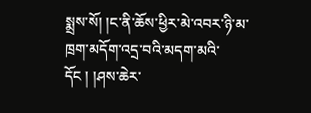སྨྲས་སོ། །ང་ནི་ཆོས་ཕྱིར་མེ་འབར་ཉི་མ་ཁྲག་མདོག་འདྲ་བའི་མདག་མའི་དོང ། །ཤས་ཆེར་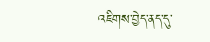འཇིགས་བྱེད་ནད་དུ་